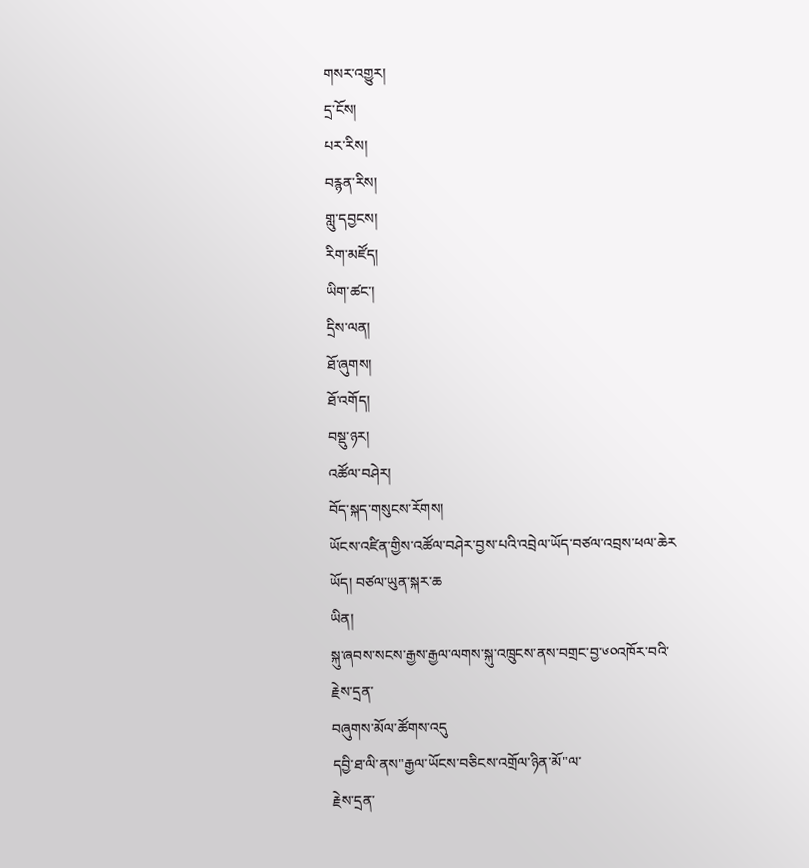གསར་འགྱུར།
དྲ་ངོས།
པར་རིས།
བརྙན་རིས།
གླུ་དབྱངས།
རིག་མཛོད།
ཡིག་ཚང་།
དྲིས་ལན།
ཐོ་ཞུགས།
ཐོ་འགོད།
བསྡུ་ཉར།
འཚོལ་བཤེར།
བོད་སྐད་གསུངས་རོགས།
ཡོངས་འཛིན་གྱིས་འཚོལ་བཤེར་བྱས་པའི་འབྲེལ་ཡོད་བཙལ་འབྲས་ཕལ་ཆེར
ཡོད། བཙལ་ཡུན་སྐར་ཆ
ཡིན།
སྐུ་ཞབས་སངས་རྒྱས་རྒྱལ་ལགས་སྐུ་འཁྲུངས་ནས་བགྲང་བྱ་༦༠འཁོར་བའི་
རྗེས་དྲན་
བཞུགས་མོལ་ཚོགས་འདུ
དབྱི་ཐ་ལི་ནས"རྒྱལ་ཡོངས་བཅིངས་འགྲོལ་ཉིན་མོ"ལ་
རྗེས་དྲན་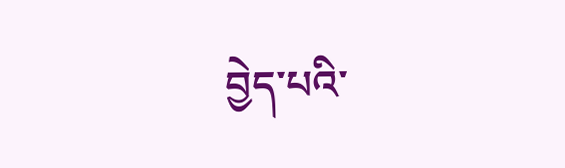བྱེད་པའི་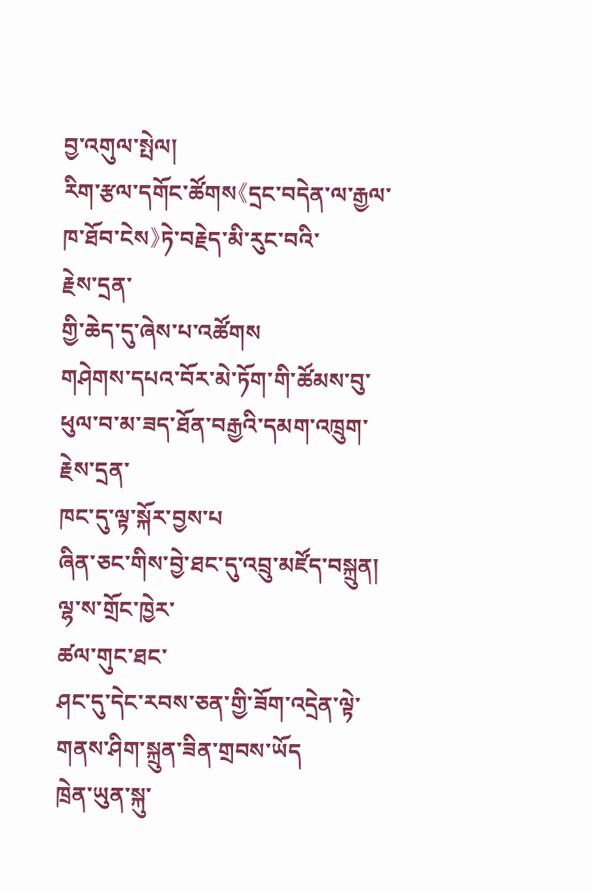བྱ་འགུལ་སྤེལ།
རིག་རྩལ་དགོང་ཚོགས《དྲང་བདེན་ལ་རྒྱལ་ཁ་ཐོབ་ངེས》ཏེ་བརྗེད་མི་རུང་བའི་
རྗེས་དྲན་
གྱི་ཆེད་དུ་ཞེས་པ་འཚོགས
གཤེགས་དཔའ་བོར་མེ་ཏོག་གི་ཚོམས་བུ་ཕུལ་བ་མ་ཟད་ཐོན་བརྒྱའི་དམག་འཁྲུག་
རྗེས་དྲན་
ཁང་དུ་ལྟ་སྐོར་བྱས་པ
ཞིན་ཅང་གིས་བྱེ་ཐང་དུ་འབྲུ་མཛོད་བསྐྲུན།
ལྷ་ས་གྲོང་ཁྱེར་
ཚལ་གུང་ཐང་
ཤང་དུ་དེང་རབས་ཅན་གྱི་ཟོག་འདྲེན་ལྟེ་གནས་ཤིག་སྐྲུན་ཟིན་གྲབས་ཡོད
ཁྲེན་ཡུན་སྐུ་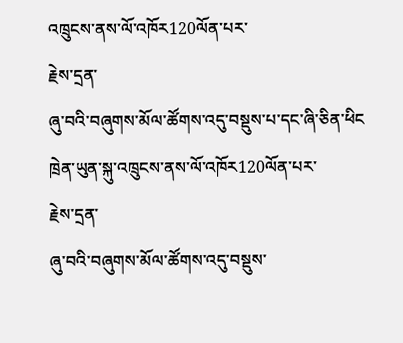འཁྲུངས་ནས་ལོ་འཁོར120ལོན་པར་
རྗེས་དྲན་
ཞུ་བའི་བཞུགས་མོལ་ཚོགས་འདུ་བསྡུས་པ་དང་ཞི་ཅིན་ཕིང
ཁྲེན་ཡུན་སྐུ་འཁྲུངས་ནས་ལོ་འཁོར120ལོན་པར་
རྗེས་དྲན་
ཞུ་བའི་བཞུགས་མོལ་ཚོགས་འདུ་བསྡུས་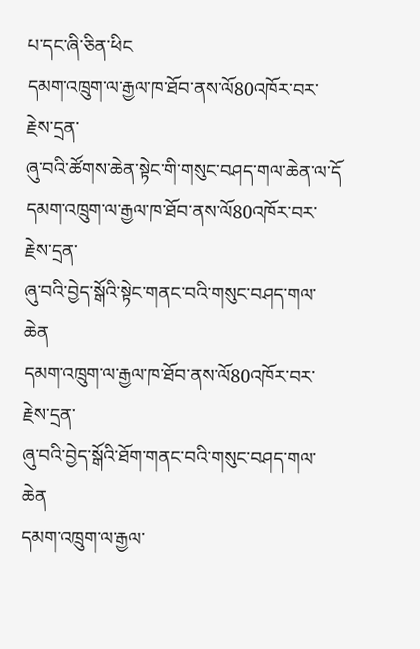པ་དང་ཞི་ཅིན་ཕིང
དམག་འཁྲུག་ལ་རྒྱལ་ཁ་ཐོབ་ནས་ལོ80འཁོར་བར་
རྗེས་དྲན་
ཞུ་བའི་ཚོགས་ཆེན་སྟེང་གི་གསུང་བཤད་གལ་ཆེན་ལ་དོ
དམག་འཁྲུག་ལ་རྒྱལ་ཁ་ཐོབ་ནས་ལོ80འཁོར་བར་
རྗེས་དྲན་
ཞུ་བའི་བྱེད་སྒོའི་སྟེང་གནང་བའི་གསུང་བཤད་གལ་ཆེན
དམག་འཁྲུག་ལ་རྒྱལ་ཁ་ཐོབ་ནས་ལོ80འཁོར་བར་
རྗེས་དྲན་
ཞུ་བའི་བྱེད་སྒོའི་ཐོག་གནང་བའི་གསུང་བཤད་གལ་ཆེན
དམག་འཁྲུག་ལ་རྒྱལ་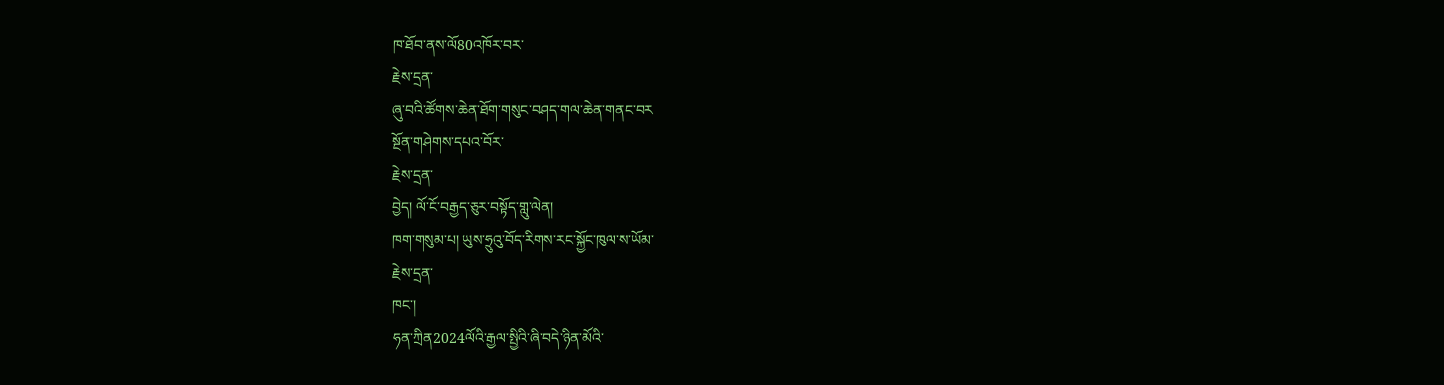ཁ་ཐོབ་ནས་ལོ80འཁོར་བར་
རྗེས་དྲན་
ཞུ་བའི་ཚོགས་ཆེན་ཐོག་གསུང་བཤད་གལ་ཆེན་གནང་བར
སྔོན་གཤེགས་དཔའ་བོར་
རྗེས་དྲན་
བྱེད། ལོ་ངོ་བརྒྱད་ཅུར་བསྟོད་གླུ་ལེན།
ཁག་གསུམ་པ། ཡུས་ཧྲུའུ་བོད་རིགས་རང་སྐྱོང་ཁུལ་ས་ཡོམ་
རྗེས་དྲན་
ཁང་།
ཧན་ཀྲིན2024ལོའི་རྒྱལ་སྤྱིའི་ཞི་བདེ་ཉིན་མོའི་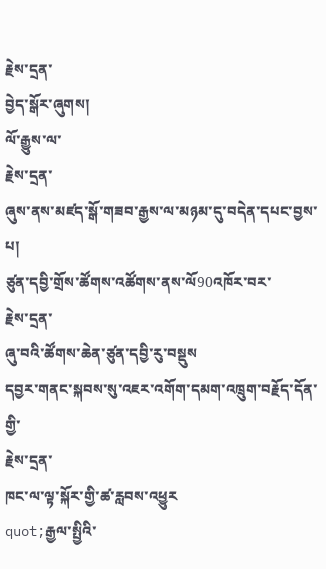རྗེས་དྲན་
བྱེད་སྒོར་ཞུགས།
ལོ་རྒྱུས་ལ་
རྗེས་དྲན་
ཞུས་ནས་མཛད་སྒོ་གཟབ་རྒྱས་ལ་མཉམ་དུ་བདེན་དཔང་བྱས་པ།
ཙུན་དབྱི་གྲོས་ཚོགས་འཚོགས་ནས་ལོ90འཁོར་བར་
རྗེས་དྲན་
ཞུ་བའི་ཚོགས་ཆེན་ཙུན་དབྱི་རུ་བསྡུས
དབྱར་གནང་སྐབས་སུ་འཇར་འགོག་དམག་འཁྲུག་བརྗོད་དོན་གྱི་
རྗེས་དྲན་
ཁང་ལ་ལྟ་སྐོར་གྱི་ཚ་རླབས་འཕྱུར
quot;རྒྱལ་སྤྱིའི་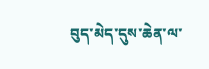བུད་མེད་དུས་ཆེན་ལ་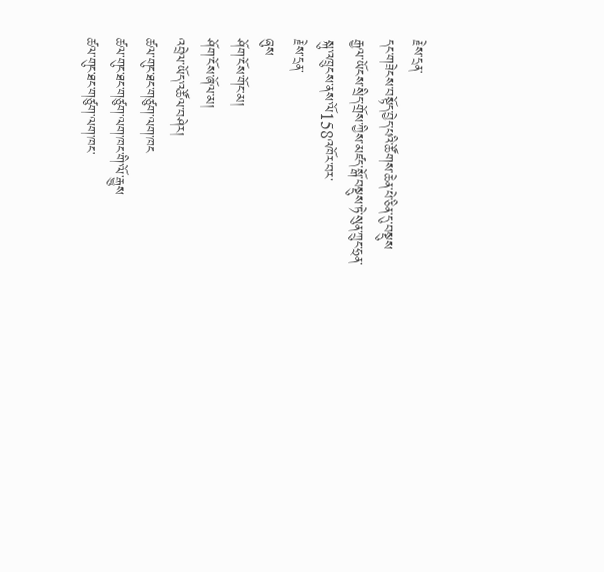རྗེས་དྲན་
དང་གཟེངས་བསྟོད་བྱེད་པའི་ཚོགས་ཆེན་པེ་ཅིན་དུ་བསྡུས
རྒྱལ་ཡོངས་སྲིད་གྲོས་ཀྱིས་མཛད་སྒོ་བསྡུས་ཏེ་སུན་ཀྲུང་ཧྲན་སྐུ་འཁྲུངས་ནས་ལོ158འཁོར་བར་
རྗེས་དྲན་
ཞུས
ཤོག་ངོས་གོང་མ།
ཤོག་ངོས་ཞོལ་མ།
འབྲེལ་ཡོད་འཚོལ་བཤེར།
ཚལ་གུང་ཐང་གཙུག་ལག་ཁང
ཚལ་གུང་ཐང་གཙུག་ལག་ཁང་གི་ལོ་རྒྱུས
ཚལ་གུང་ཐང་གཙུག་ལག་ཁང་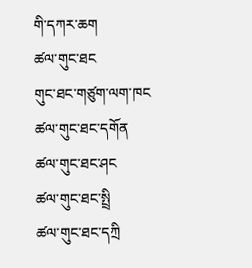གི་དཀར་ཆག
ཚལ་གུང་ཐང
གུང་ཐང་གཙུག་ལག་ཁང
ཚལ་གུང་ཐང་དགོན
ཚལ་གུང་ཐང་ཤང
ཚལ་གུང་ཐང་སྤྲི
ཚལ་གུང་ཐང་དཀྲི